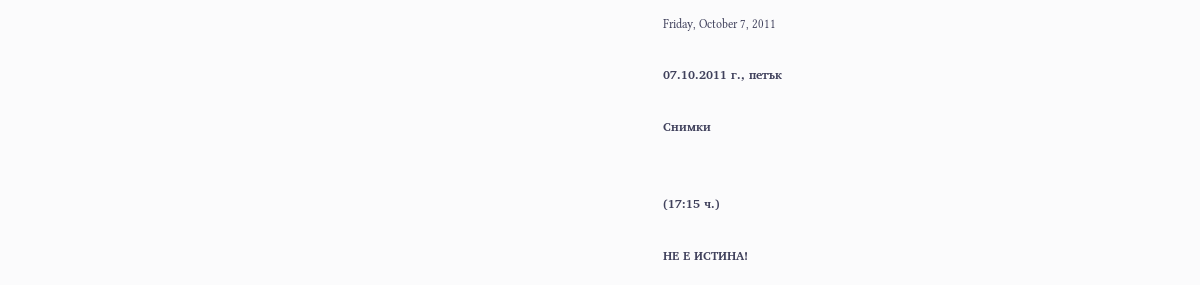Friday, October 7, 2011

07.10.2011 г., петък

Снимки


(17:15 ч.)

НЕ Е ИСТИНА!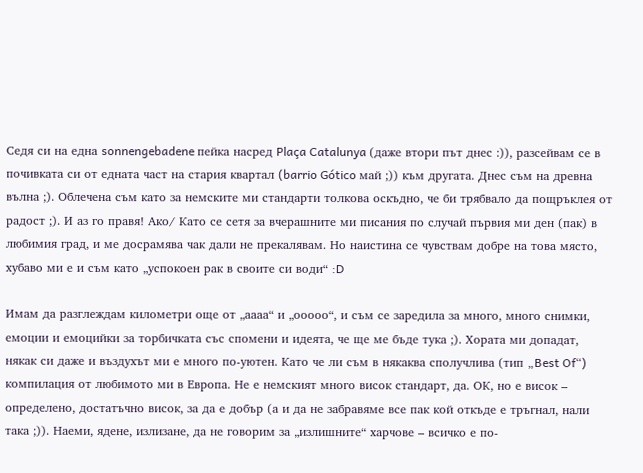Седя си на една sonnengebadene пейка насред Plaça Catalunya (даже втори път днес :)), разсейвам се в почивката си от едната част на стария квартал (barrio Gótico май ;)) към другата. Днес съм на древна вълна ;). Облечена съм като за немските ми стандарти толкова оскъдно, че би трябвало да пощръклея от радост ;). И аз го правя! Ако/ Като се сетя за вчерашните ми писания по случай първия ми ден (пак) в любимия град, и ме досрамява чак дали не прекалявам. Но наистинa се чувствам добре на това място, хубаво ми е и съм като „успокоен рак в своите си води“ :D

Имам да разглеждам километри още от „аааа“ и „ооооо“, и съм се заредила за много, много снимки, емоции и емоцийки за торбичката със спомени и идеята, че ще ме бъде тука ;). Хората ми допадат, някак си даже и въздухът ми е много по-уютен. Като че ли съм в някаква сполучлива (тип „Best Of“) компилация от любимото ми в Европа. Не е немският много висок стандарт, да. ОК, но е висок – определено, достатъчно висок, за да е добър (а и да не забравяме все пак кой откъде е тръгнал, нали така ;)). Наеми, ядене, излизане, да не говорим за „излишните“ харчове – всичко е по-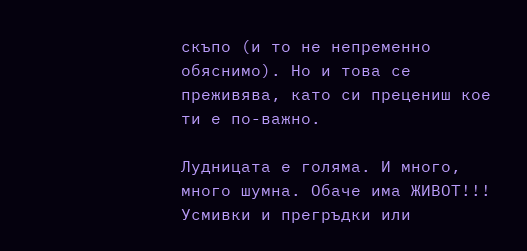скъпо (и то не непременно обяснимо). Но и това се преживява, като си прецениш кое ти е по-важно.

Лудницата е голяма. И много, много шумна. Обаче има ЖИВОТ!!! Усмивки и прегръдки или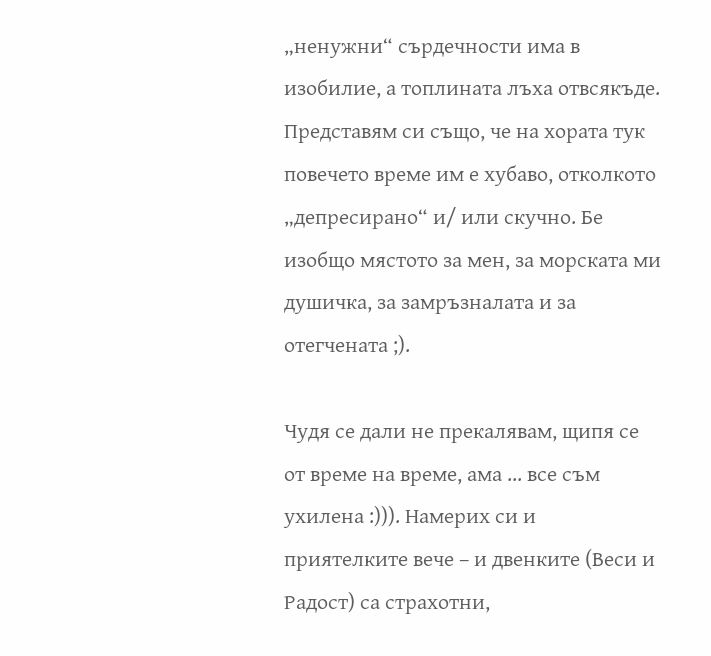„ненужни“ сърдечности има в изобилие, а топлината лъха отвсякъде. Представям си също, че на хората тук повечето време им е хубаво, отколкото „депресирано“ и/ или скучно. Бе изобщо мястото за мен, за морската ми душичка, за замръзналата и за отегчената ;).

Чудя се дали не прекалявам, щипя се от време на време, ама ... все съм ухилена :))). Намерих си и приятелките вече – и двенките (Веси и Радост) са страхотни,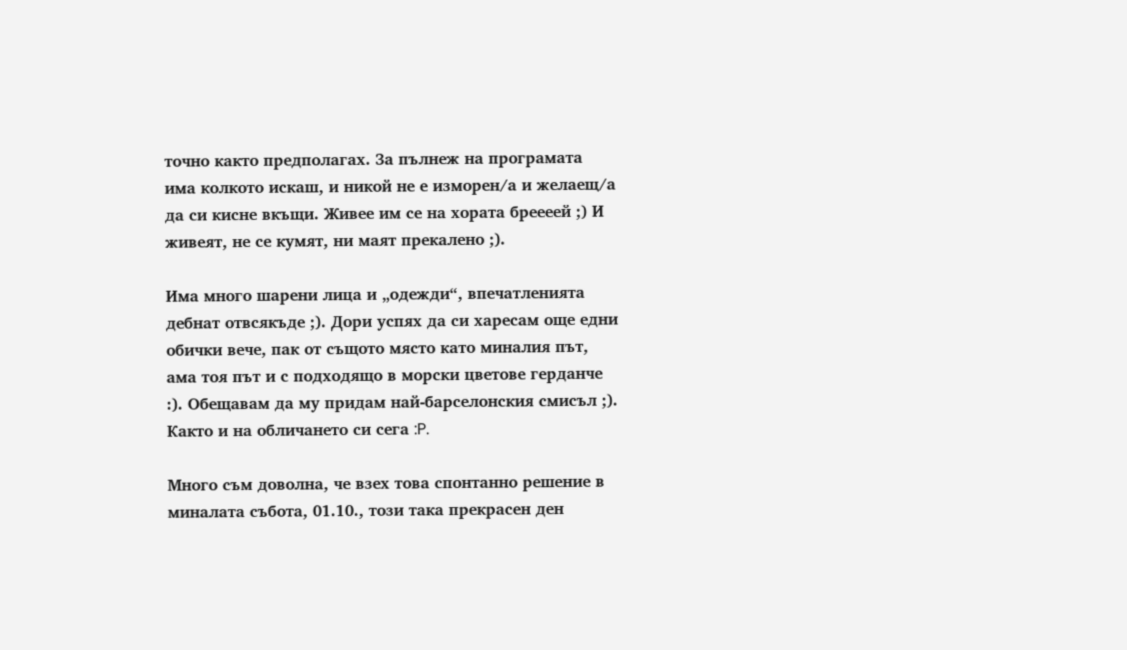точно както предполагах. За пълнеж на програмата има колкото искаш, и никой не е изморен/а и желаещ/а да си кисне вкъщи. Живее им се на хората бреееей ;) И живеят, не се кумят, ни маят прекалено ;).

Има много шарени лица и „одежди“, впечатленията дебнат отвсякъде ;). Дори успях да си харесам още едни обички вече, пак от същото място като миналия път, ама тоя път и с подходящо в морски цветове герданче :). Обещавам да му придам най-барселонския смисъл ;). Както и на обличането си сега :P.

Много съм доволна, че взех това спонтанно решение в миналата събота, 01.10., този така прекрасен ден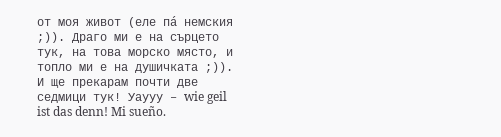от моя живот (еле пá немския ;)). Драго ми е на сърцето тук, на това морско място, и топло ми е на душичката ;)). И ще прекарам почти две седмици тук! Уаууу – wie geil ist das denn! Mi sueño.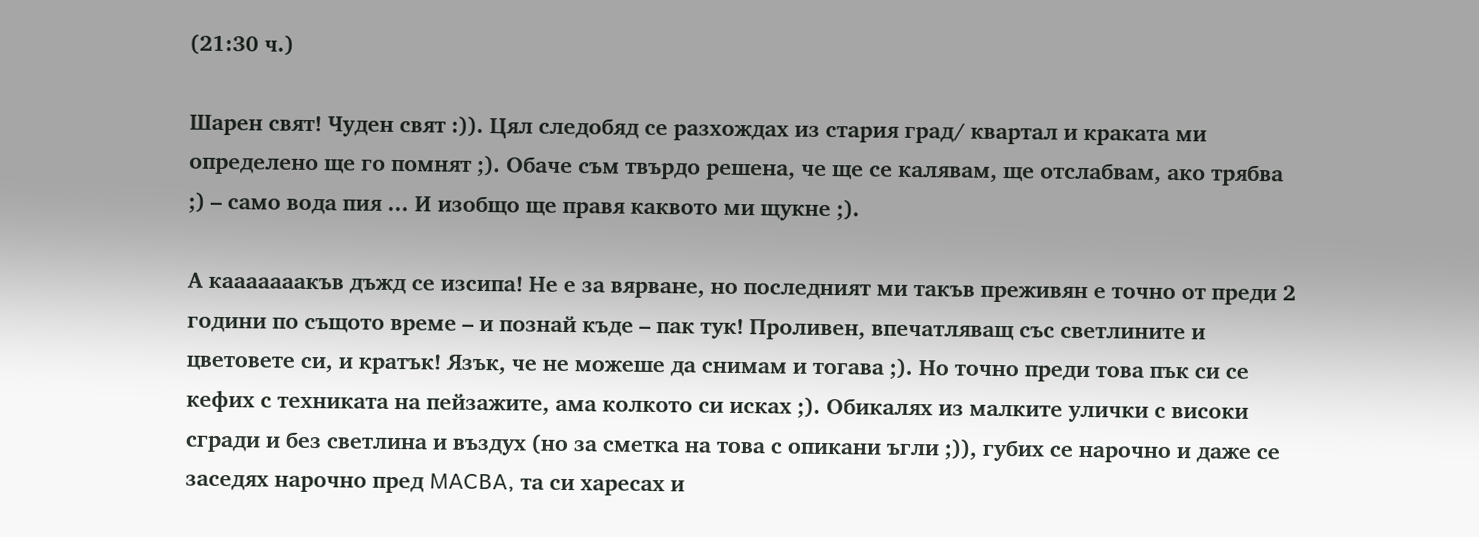(21:30 ч.)

Шарен свят! Чуден свят :)). Цял следобяд се разхождах из стария град/ квартал и краката ми определено ще го помнят ;). Обаче съм твърдо решена, че ще се калявам, ще отслабвам, ако трябва ;) – само вода пия ... И изобщо ще правя каквото ми щукне ;).

А кааааааакъв дъжд се изсипа! Не е за вярване, но последният ми такъв преживян е точно от преди 2 години по същото време – и познай къде – пак тук! Проливен, впечатляващ със светлините и цветовете си, и кратък! Язък, че не можеше да снимам и тогава ;). Но точно преди това пък си се кефих с техниката на пейзажите, ама колкото си исках ;). Обикалях из малките улички с високи сгради и без светлина и въздух (но за сметка на това с опикани ъгли ;)), губих се нарочно и даже се заседях нарочно пред MACBA, та си харесах и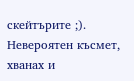скейтърите ;). Невероятен късмет, хванах и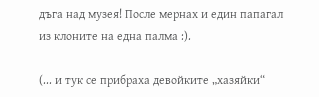дъга над музея! После мернах и един папагал из клоните на една палма :).

(... и тук се прибраха девойките „хазяйки“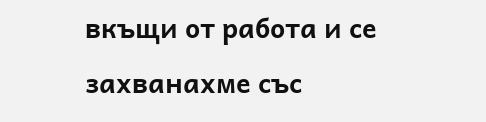вкъщи от работа и се захванахме със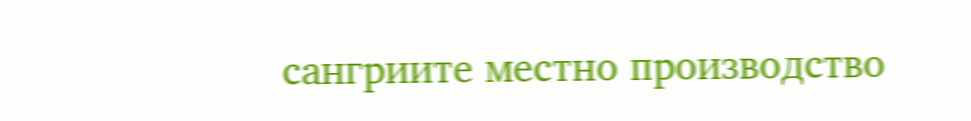сангриите местно производство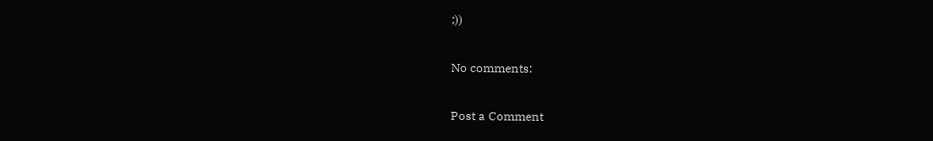;))

No comments:

Post a Comment